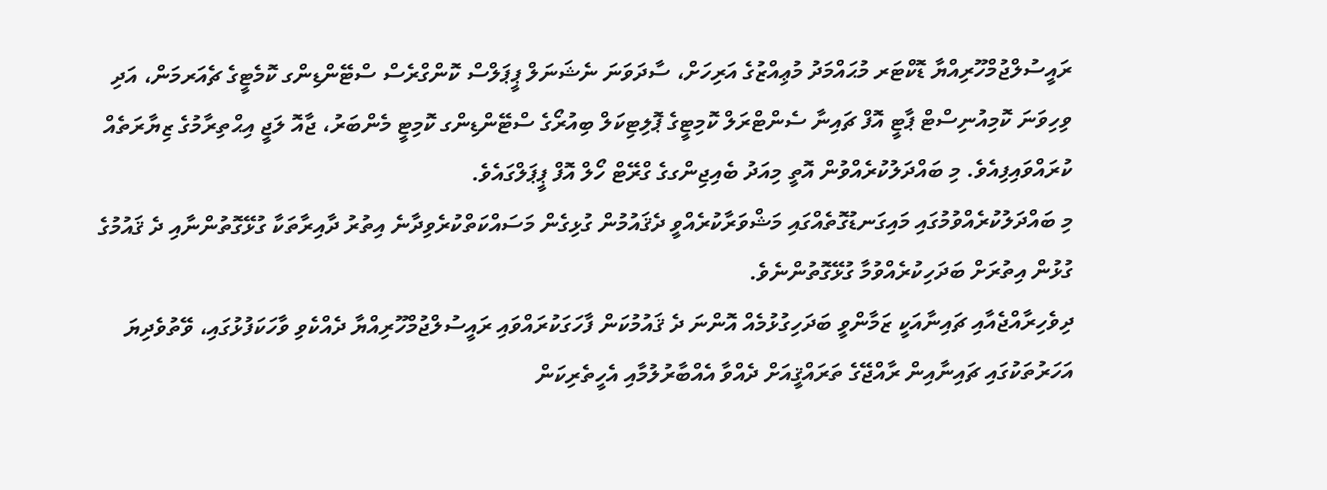ރައީސުލްޖުމްހޫރިއްޔާ ޑޮކްޓަރ މުޙައްމަދު މުޢިއްޒުގެ އަރިހަށް، ސާދަވަނަ ނެޝަނަލް ޕީޕަލްސް ކޮންގްރެސް ސްޓޭންޑިންގ ކޮމެޓީގެ ޗެއަރމަން، އަދި ވިހިވަނަ ކޮމިއުނިސްޓް ޕާޓީ އޮފް ޗައިނާ ސެންޓްރަލް ކޮމިޓީގެ ޕޮލިޓިކަލް ބިއުރޯގެ ސްޓޭންޑިންގ ކޮމިޓީ މެންބަރު، ޖާއޮ ލަޖީ އިޙްތިރާމުގެ ޒިޔާރަތެއް ކުރައްވައިފިއެވެ. މި ބައްދަލުކުރެއްވުން އޮތީ މިއަދު ބެއިޖިންގގެ ގްރޭޓް ހޯލް އޮފް ޕީޕަލްގައެވެ.
މި ބައްދަލުކުރެއްވުމުގައި މައިގަނޑުގޮތެއްގައި މަޝްވަރާކުރެއްވީ ދެޤައުމުން ގުޅިގެން މަސައްކަތްކުރެވިދާނެ އިތުރު ދާއިރާތަކާ ގުޅޭގޮތުންނާއި ދެ ޤައުމުގެ ގުޅުން އިތުރަށް ބަދަހިކުރެއްވުމާ ގުޅޭގޮތުންނެވެ.
ދިވެހިރާއްޖެއާއި ޗައިނާއަކީ ޒަމާންވީ ބަދަހިގުޅުމެއް އޮންނަ ދެ ޤައުމުކަން ފާހަގަކުރައްވައި ރައީސުލްޖުމްހޫރިއްޔާ ދެއްކެވި ވާހަކަފުޅުގައި، ވޭތުވެދިޔަ އަހަރުތަކުގައި ޗައިނާއިން ރާއްޖޭގެ ތަރައްޤީއަށް ދެއްވާ އެއްބާރުލުމާއި އެހީތެރިކަން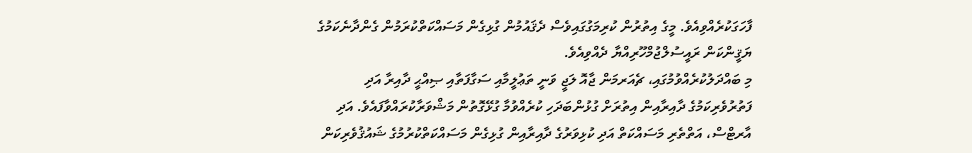ފާހަގަކުރެއްވިއެވެ. މީގެ އިތުރުން ކުރިމަގުގައިވެސް ދެޤައުމުން ގުޅިގެން މަސައްކަތްކުރަމުން ގެންދާނެކަމުގެ ޔަޤީންކަން ރައީސުލްޖުމްހޫރިއްޔާ ދެއްވިއެވެ.
މި ބައްދަލުކުރެއްވުމުގައި، ޗެއަރމަން ޖާއޮ ލަޖީ ވަނީ ތަޢުލީމާއި ސަގާފަތާއި ޞިއްޙީ ދާއިރާ އަދި ފަތުރުވެރިކަމުގެ ދާއިރާއިން އިތުރަށް ގުޅުންބަދަހި ކުރެއްވުމާ ގުޅޭގޮތުން މަޝްވަރާކުރައްވާފައެވެ. އަދި އާރޓްސް، އަތްތެރި މަސައްކަތް އަދި ކުޅިވަރުގެ ދާއިރާއިން ގުޅިގެން މަސައްކަތްކުރުމުގެ ޝައުޤުވެރިކަން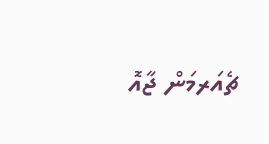ޗެއަރމަން ޖާއޮ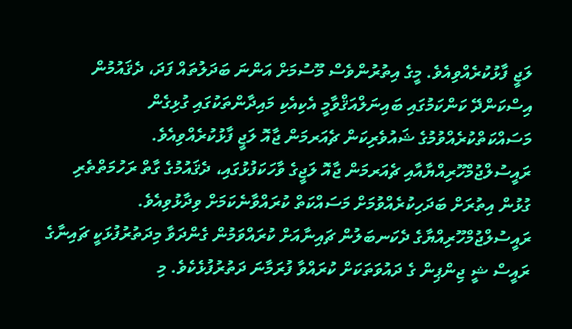ލަޖީ ފާޅުކުރެއްވިއެވެ. މީގެ އިތުރުންވެސް މޫސުމަށް އަންނަ ބަދަލުތައް ފަދަ، ދެޤައުމުން އިސްކަންދޭ ކަންކަމުގައި ބައިނަލްއަޤްވާމީ އެކިއެކި މައިދާންތަކުގައި ގުޅިގެން މަސައްކަތްކުރެއްވުމުގެ ޝައުވެރިކަން ޗެއަރމަން ޖާއޮ ލަޖީ ފާޅުކުރެއްވިއެވެ.
ރައީސުލްޖުމްހޫރިއްޔާއާއި ޗެއަރމަން ޖާއޮ ލަޖީގެ ވާހަކަފުޅުގައި، ދެޤައުމުގެ ގާތް ރަހުމަތްތެރި ގުޅުން އިތުރަށް ބަދަހިކުރެއްވުމަށް މަސައްކަތް ކުރައްވާނެކަމަށް ވިދާޅުވިއެވެ.
ރައީސުލްޖުމްހޫރިއްޔާގެ ދެކަނބަލުން ޗައިނާއަށް ކުރައްވަމުން ގެންދަވާ މިދަތުރުފުޅަކީ ޗައިނާގެ ރައީސް ޝީ ޖިންޕިން ގެ ދައުވަތަކަށް ކުރައްވާ ފުރަމާނަ ދަތުރުފުޅެކެވެ. މި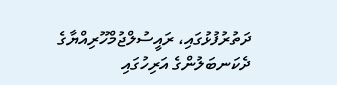ދަތުރުފުޅުގައި، ރައީސުލްޖުމްހޫރިއްޔާގެ ދެކަނބަލުންގެ އަރިހުގައި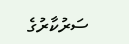ސަރުކާރުގެ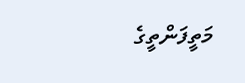މަތީފަންތީގެ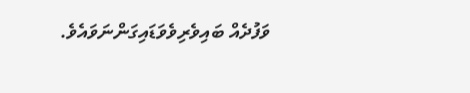ވަފުދެއް ބައިވެރިވެވަޑައިގަންނަވައެވެ.